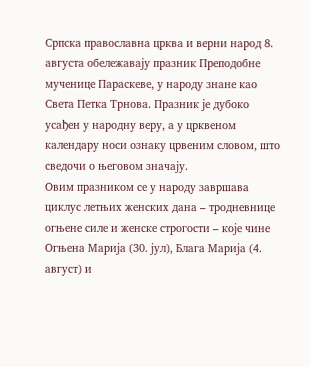Српска православна црква и верни народ 8. августа обележавају празник Преподобне мученице Параскеве, у народу знане као Света Петка Трнова. Празник је дубоко усађен у народну веру, а у црквеном календару носи ознаку црвеним словом, што сведочи о његовом значају.
Овим празником се у народу завршава циклус летњих женских дана – тродневнице огњене силе и женске строгости – које чине Огњена Марија (30. јул), Блага Марија (4. август) и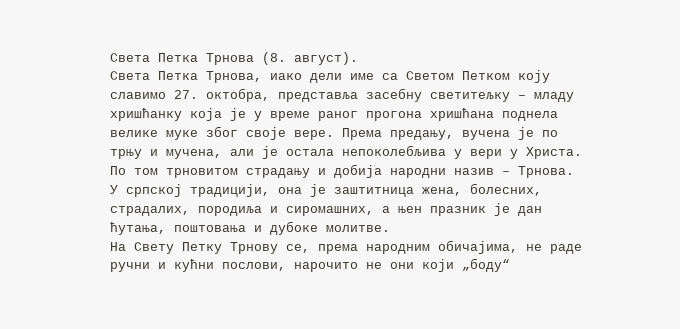Света Петка Трнова (8. август).
Света Петка Трнова, иако дели име са Светом Петком коју славимо 27. октобра, представља засебну светитељку – младу хришћанку која је у време раног прогона хришћана поднела велике муке због своје вере. Према предању, вучена је по трњу и мучена, али је остала непоколебљива у вери у Христа.
По том трновитом страдању и добија народни назив – Трнова. У српској традицији, она је заштитница жена, болесних, страдалих, породиља и сиромашних, а њен празник је дан ћутања, поштовања и дубоке молитве.
На Свету Петку Трнову се, према народним обичајима, не раде ручни и кућни послови, нарочито не они који „боду“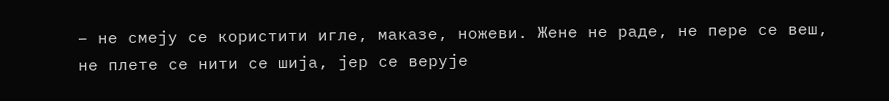– не смеју се користити игле, маказе, ножеви. Жене не раде, не пере се веш, не плете се нити се шија, јер се верује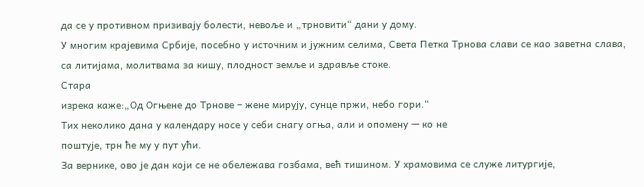да се у противном призивају болести, невоље и „трновити“ дани у дому.
У многим крајевима Србије, посебно у источним и јужним селима, Света Петка Трнова слави се као заветна слава, са литијама, молитвама за кишу, плодност земље и здравље стоке.
Стара
изрека каже:„Од Огњене до Трнове – жене мирују, сунце пржи, небо гори.“
Тих неколико дана у календару носе у себи снагу огња, али и опомену — ко не
поштује, трн ће му у пут ући.
За вернике, ово је дан који се не обележава гозбама, већ тишином. У храмовима се служе литургије,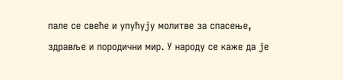пале се свеће и упућују молитве за спасење, здравље и породични мир. У народу се каже да је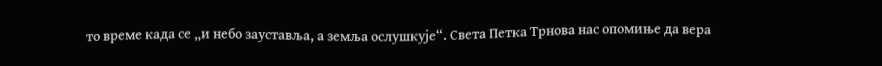то време када се „и небо зауставља, а земља ослушкује“. Света Петка Трнова нас опомиње да вера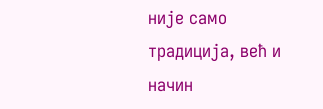није само традиција, већ и начин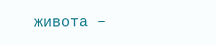живота –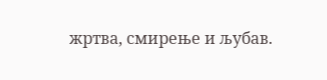жртва, смирење и љубав.